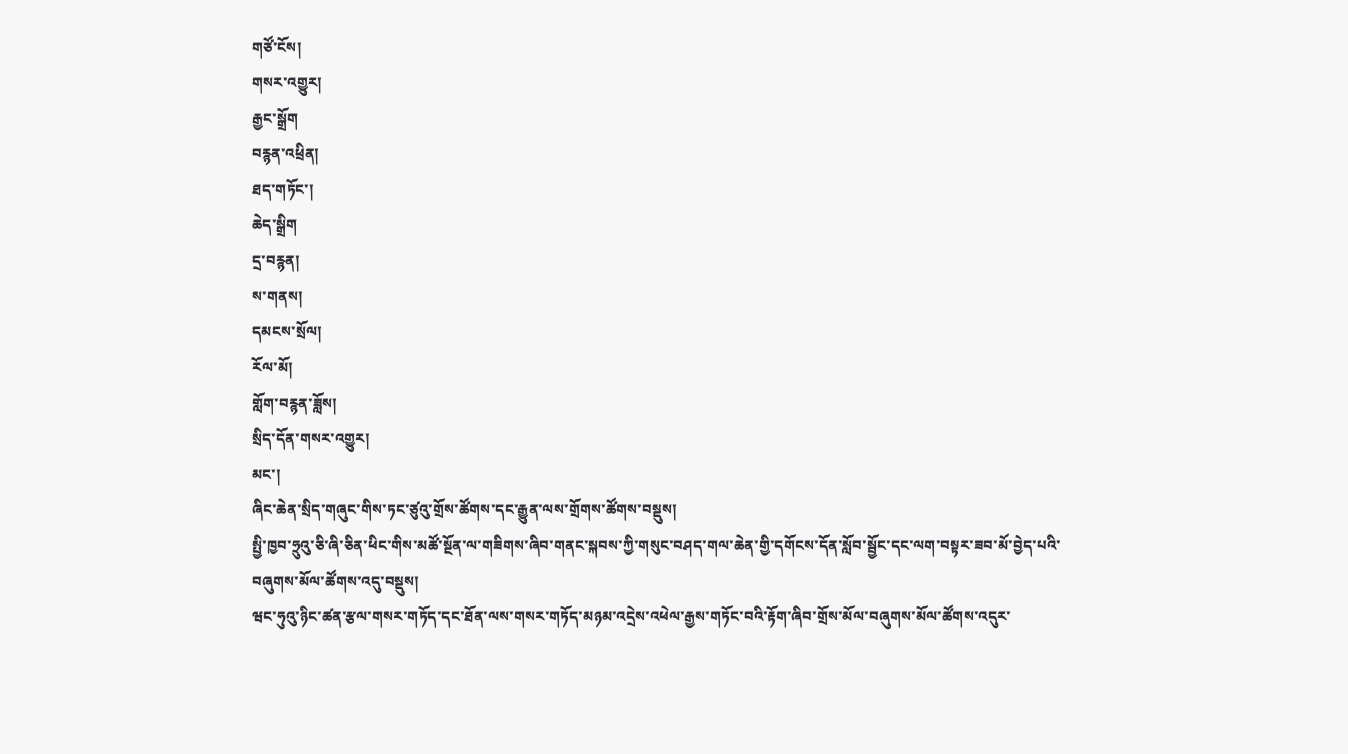གཙོ་ངོས།
གསར་འགྱུར།
རྒྱང་སྒྲོག
བརྙན་འཕྲིན།
ཐད་གཏོང་།
ཆེད་སྒྲིག
དྲ་བརྙན།
ས་གནས།
དམངས་སྲོལ།
རོལ་མོ།
གློག་བརྙན་ཟློས།
སྲིད་དོན་གསར་འགྱུར།
མང་།
ཞིང་ཆེན་སྲིད་གཞུང་གིས་ཏང་ཙུའུ་གྲོས་ཚོགས་དང་རྒྱུན་ལས་གྲོགས་ཚོགས་བསྡུས།
སྤྱི་ཁྱབ་ཧྲུའུ་ཅི་ཞི་ཅིན་ཕིང་གིས་མཚོ་སྔོན་ལ་གཟིགས་ཞིབ་གནང་སྐབས་ཀྱི་གསུང་བཤད་གལ་ཆེན་གྱི་དགོངས་དོན་སློབ་སྦྱོང་དང་ལག་བསྟར་ཟབ་མོ་བྱེད་པའི་བཞུགས་མོལ་ཚོགས་འདུ་བསྡུས།
ཝང་ཧུའུ་ཉིང་ཚན་རྩལ་གསར་གཏོད་དང་ཐོན་ལས་གསར་གཏོད་མཉམ་འདྲེས་འཕེལ་རྒྱས་གཏོང་བའི་རྟོག་ཞིབ་གྲོས་མོལ་བཞུགས་མོལ་ཚོགས་འདུར་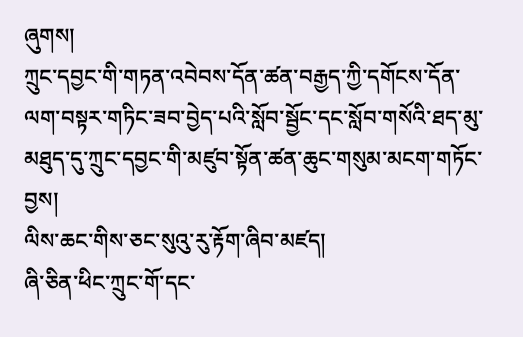ཞུགས།
ཀྲུང་དབྱང་གི་གཏན་འབེབས་དོན་ཚན་བརྒྱད་ཀྱི་དགོངས་དོན་ལག་བསྟར་གཏིང་ཟབ་བྱེད་པའི་སློབ་སྦྱོང་དང་སློབ་གསོའི་ཐད་མུ་མཐུད་དུ་ཀྲུང་དབྱང་གི་མཛུབ་སྟོན་ཚན་ཆུང་གསུམ་མངག་གཏོང་བྱས།
ལིས་ཆང་གིས་ཅང་སུའུ་རུ་རྟོག་ཞིབ་མཛད།
ཞི་ཅིན་ཕིང་ཀྲུང་གོ་དང་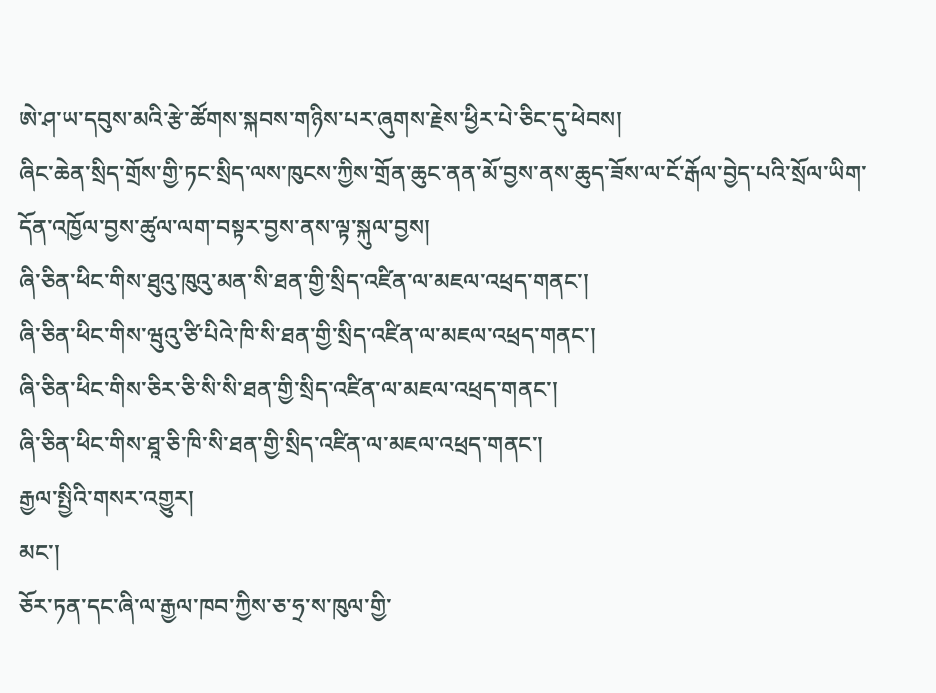ཨེ་ཤ་ཡ་དབུས་མའི་རྩེ་ཚོགས་སྐབས་གཉིས་པར་ཞུགས་རྗེས་ཕྱིར་པེ་ཅིང་དུ་ཕེབས།
ཞིང་ཆེན་སྲིད་གྲོས་གྱི་ཏང་སྲིད་ལས་ཁུངས་ཀྱིས་གྲོན་ཆུང་ནན་མོ་བྱས་ནས་ཆུད་ཟོས་ལ་ངོ་རྒོལ་བྱེད་པའི་སྲོལ་ཡིག་དོན་འཁྱོལ་བྱས་ཚུལ་ལག་བསྟར་བྱས་ནས་ལྟ་སྐུལ་བྱས།
ཞི་ཅིན་ཕིང་གིས་ཐུའུ་ཁུའུ་མན་སི་ཐན་གྱི་སྲིད་འཛིན་ལ་མཇལ་འཕྲད་གནང་།
ཞི་ཅིན་ཕིང་གིས་ཝུའུ་ཙི་པིའེ་ཁི་སི་ཐན་གྱི་སྲིད་འཛིན་ལ་མཇལ་འཕྲད་གནང་།
ཞི་ཅིན་ཕིང་གིས་ཅིར་ཅི་སི་སི་ཐན་གྱི་སྲིད་འཛིན་ལ་མཇལ་འཕྲད་གནང་།
ཞི་ཅིན་ཕིང་གིས་ཐཱ་ཅི་ཁི་སི་ཐན་གྱི་སྲིད་འཛིན་ལ་མཇལ་འཕྲད་གནང་།
རྒྱལ་སྤྱིའི་གསར་འགྱུར།
མང་།
ཅོར་ཏན་དང་ཞི་ལ་རྒྱལ་ཁབ་ཀྱིས་ཅ་ཧྲ་ས་ཁུལ་གྱི་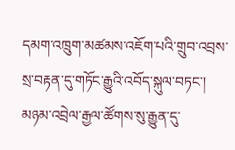དམག་འཁྲུག་མཚམས་འཇོག་པའི་གྲུབ་འབྲས་སྲ་བརྟན་དུ་གཏོང་རྒྱུའི་འབོད་སྐུལ་བཏང་།
མཉམ་འབྲེལ་རྒྱལ་ཚོགས་སུ་རྒྱུན་དུ་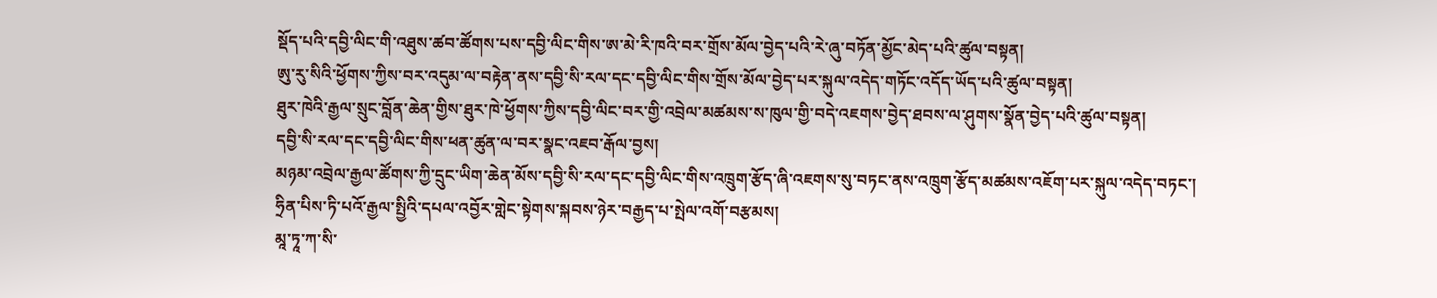སྡོད་པའི་དབྱི་ལིང་གི་འཐུས་ཚབ་ཚོགས་པས་དབྱི་ལིང་གིས་ཨ་མེ་རི་ཁའི་བར་གྲོས་མོལ་བྱེད་པའི་རེ་ཞུ་བཏོན་མྱོང་མེད་པའི་ཚུལ་བསྟན།
ཨུ་རུ་སིའི་ཕྱོགས་ཀྱིས་བར་འདུམ་ལ་བརྟེན་ནས་དབྱི་སི་རལ་དང་དབྱི་ལིང་གིས་གྲོས་མོལ་བྱེད་པར་སྐུལ་འདེད་གཏོང་འདོད་ཡོད་པའི་ཚུལ་བསྟན།
ཐུར་ཁེའི་རྒྱལ་སྲུང་བློན་ཆེན་གྱིས་ཐུར་ཁེ་ཕྱོགས་ཀྱིས་དབྱི་ལིང་བར་གྱི་འབྲེལ་མཚམས་ས་ཁུལ་གྱི་བདེ་འཇགས་བྱེད་ཐབས་ལ་ཤུགས་སྣོན་བྱེད་པའི་ཚུལ་བསྟན།
དབྱི་སི་རལ་དང་དབྱི་ལིང་གིས་ཕན་ཚུན་ལ་བར་སྣང་འཇབ་རྒོལ་བྱས།
མཉམ་འབྲེལ་རྒྱལ་ཚོགས་ཀྱི་དྲུང་ཡིག་ཆེན་མོས་དབྱི་སི་རལ་དང་དབྱི་ལིང་གིས་འཁྲུག་རྩོད་ཞི་འཇགས་སུ་བཏང་ནས་འཁྲུག་རྩོད་མཚམས་འཇོག་པར་སྐུལ་འདེད་བཏང་།
ཧྲིན་པིས་ཏི་པའོ་རྒྱལ་སྤྱིའི་དཔལ་འབྱོར་གླེང་སྟེགས་སྐབས་ཉེར་བརྒྱད་པ་སྤེལ་འགོ་བརྩམས།
མཱ་ཏཱ་ཀ་སི་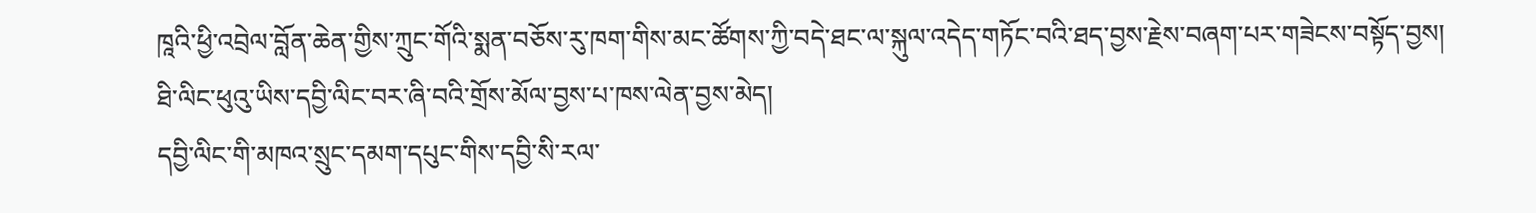ཁཱའི་ཕྱི་འབྲེལ་བློན་ཆེན་གྱིས་ཀྲུང་གོའི་སྨན་བཅོས་རུ་ཁག་གིས་མང་ཚོགས་ཀྱི་བདེ་ཐང་ལ་སྐུལ་འདེད་གཏོང་བའི་ཐད་བྱས་རྗེས་བཞག་པར་གཟེངས་བསྟོད་བྱས།
ཐི་ལིང་ཕུའུ་ཡིས་དབྱི་ལིང་བར་ཞི་བའི་གྲོས་མོལ་བྱས་པ་ཁས་ལེན་བྱས་མེད།
དབྱི་ལིང་གི་མཁའ་སྲུང་དམག་དཔུང་གིས་དབྱི་སི་རལ་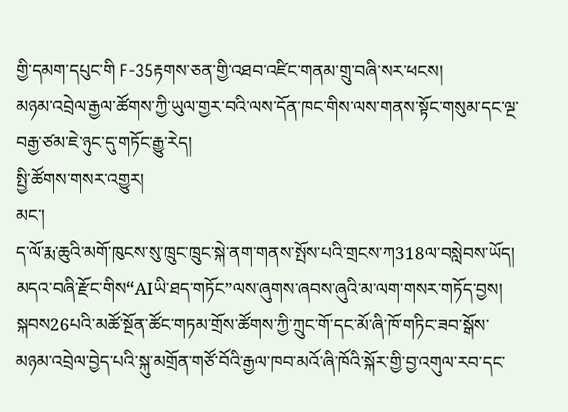གྱི་དམག་དཔུང་གི F-35རྟགས་ཅན་གྱི་འཐབ་འཛིང་གནམ་གྲུ་བཞི་སར་ཕངས།
མཉམ་འབྲེལ་རྒྱལ་ཚོགས་ཀྱི་ཡུལ་གྱར་བའི་ལས་དོན་ཁང་གིས་ལས་གནས་སྟོང་གསུམ་དང་ལྔ་བརྒྱ་ཙམ་ཇེ་ཉུང་དུ་གཏོང་རྒྱུ་རེད།
སྤྱི་ཚོགས་གསར་འགྱུར།
མང་།
ད་ལོ་རྨ་ཆུའི་མགོ་ཁུངས་སུ་ཁྲུང་ཁྲུང་སྐེ་ནག་གནས་སྤོས་པའི་གྲངས་ཀ318ལ་བསླེབས་ཡོད།
མདའ་བཞི་རྫོང་གིས“AIཡི་ཐད་གཏོང”ལས་ཞུགས་ཞབས་ཞུའི་མ་ལག་གསར་གཏོད་བྱས།
སྐབས26པའི་མཚོ་སྔོན་ཚོང་གཏམ་གྲོས་ཚོགས་ཀྱི་ཀྲུང་གོ་དང་མོ་ཞི་ཁོ་གཏིང་ཟབ་སྒོས་མཉམ་འབྲེལ་བྱེད་པའི་སྐུ་མགྲོན་གཙོ་བོའི་རྒྱལ་ཁབ་མའོ་ཞི་ཁོའི་སྐོར་གྱི་བྱ་འགུལ་རབ་དང་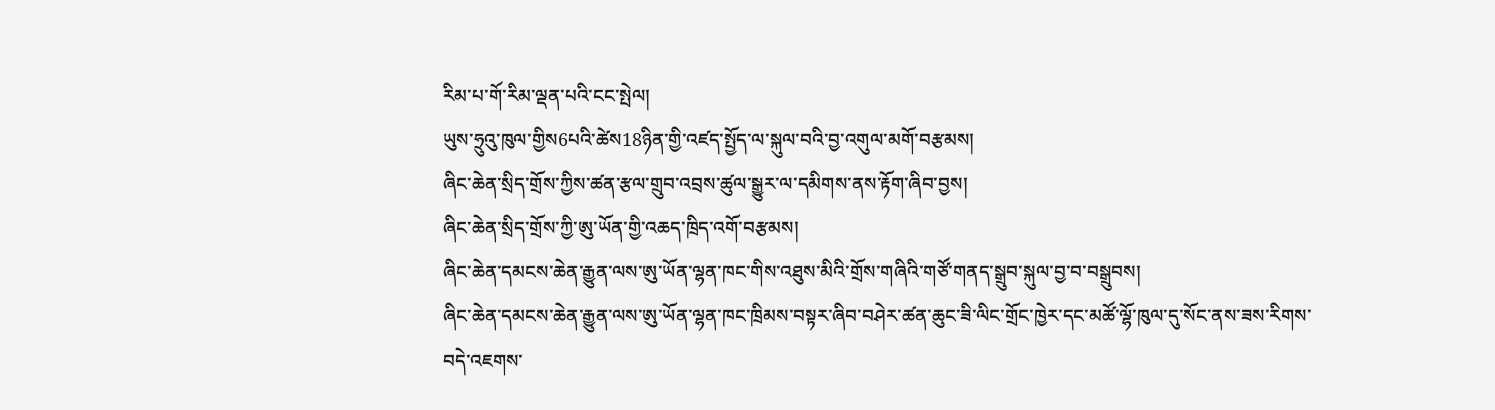རིམ་པ་གོ་རིམ་ལྡན་པའི་ངང་སྤེལ།
ཡུས་ཧྲུའུ་ཁུལ་གྱིས6པའི་ཚེས18ཉིན་གྱི་འཛད་སྤྱོད་ལ་སྐུལ་བའི་བྱ་འགུལ་མགོ་བརྩམས།
ཞིང་ཆེན་སྲིད་གྲོས་ཀྱིས་ཚན་རྩལ་གྲུབ་འབྲས་ཚུལ་སྒྱུར་ལ་དམིགས་ནས་རྟོག་ཞིབ་བྱས།
ཞིང་ཆེན་སྲིད་གྲོས་ཀྱི་ཨུ་ཡོན་གྱི་འཆད་ཁྲིད་འགོ་བརྩམས།
ཞིང་ཆེན་དམངས་ཆེན་རྒྱུན་ལས་ཨུ་ཡོན་ལྷན་ཁང་གིས་འཐུས་མིའི་གྲོས་གཞིའི་གཙོ་གནད་སྒྲུབ་སྐུལ་བྱ་བ་བསྒྲུབས།
ཞིང་ཆེན་དམངས་ཆེན་རྒྱུན་ལས་ཨུ་ཡོན་ལྷན་ཁང་ཁྲིམས་བསྟར་ཞིབ་བཤེར་ཚན་ཆུང་ཟི་ལིང་གྲོང་ཁྱེར་དང་མཚོ་ལྷོ་ཁུལ་དུ་སོང་ནས་ཟས་རིགས་བདེ་འཇགས་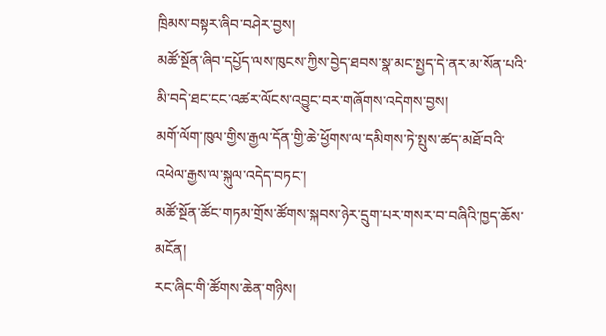ཁྲིམས་བསྟར་ཞིབ་བཤེར་བྱས།
མཚོ་སྔོན་ཞིབ་དཔྱོད་ལས་ཁུངས་ཀྱིས་བྱེད་ཐབས་སྣ་མང་སྤྱད་དེ་ནར་མ་སོན་པའི་མི་བདེ་ཐང་ངང་འཚར་ལོངས་འབྱུང་བར་གཞོགས་འདེགས་བྱས།
མགོ་ལོག་ཁུལ་གྱིས་རྒྱལ་དོན་གྱི་ཆེ་ཕྱོགས་ལ་དམིགས་ཏེ་སྤུས་ཚད་མཐོ་བའི་འཕེལ་རྒྱས་ལ་སྐུལ་འདེད་བཏང་།
མཚོ་སྔོན་ཚོང་གཏམ་གྲོས་ཚོགས་སྐབས་ཉེར་དྲུག་པར་གསར་བ་བཞིའི་ཁྱད་ཆོས་མངོན།
རང་ཞིང་གི་ཚོགས་ཆེན་གཉིས།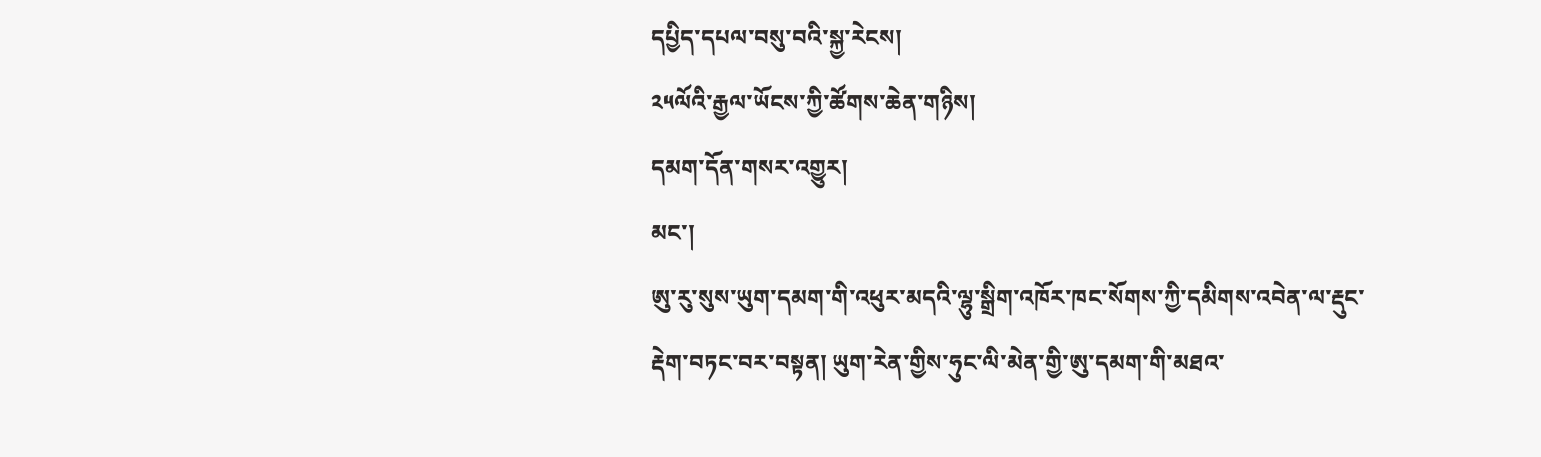དཔྱིད་དཔལ་བསུ་བའི་སྐྱ་རེངས།
༢༥ལོའི་རྒྱལ་ཡོངས་ཀྱི་ཚོགས་ཆེན་གཉིས།
དམག་དོན་གསར་འགྱུར།
མང་།
ཨུ་རུ་སུས་ཡུག་དམག་གི་འཕུར་མདའི་ལྷུ་སྒྲིག་འཁོར་ཁང་སོགས་ཀྱི་དམིགས་འབེན་ལ་རྡུང་རྡེག་བཏང་བར་བསྟན། ཡུག་རེན་གྱིས་ཧུང་ལི་མེན་གྱི་ཨུ་དམག་གི་མཐའ་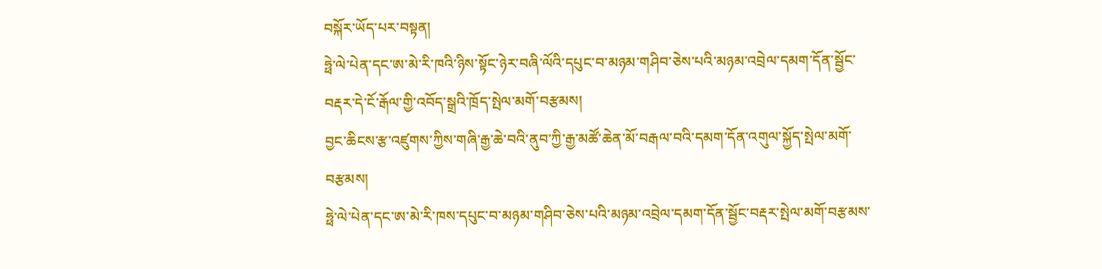བསྐོར་ཡོད་པར་བསྟན།
ཧྥེ་ལེ་པེན་དང་ཨ་མེ་རི་ཁའི་ཉིས་སྟོང་ཉེར་བཞི་ལོའི་དཔུང་བ་མཉམ་གཤིབ་ཅེས་པའི་མཉམ་འབྲེལ་དམག་དོན་སྦྱོང་བརྡར་དེ་ངོ་རྒོལ་གྱི་འབོད་སྒྲའི་ཁྲོད་སྤེལ་མགོ་བརྩམས།
བྱང་ཆིངས་རྩ་འཛུགས་ཀྱིས་གཞི་རྒྱ་ཆེ་བའི་ནུབ་ཀྱི་རྒྱ་མཚོ་ཆེན་མོ་བརྒལ་བའི་དམག་དོན་འགུལ་སྐྱོད་སྤེལ་མགོ་བརྩམས།
ཧྥེ་ལེ་པེན་དང་ཨ་མེ་རི་ཁས་དཔུང་བ་མཉམ་གཤིབ་ཅེས་པའི་མཉམ་འབྲེལ་དམག་དོན་སྦྱོང་བརྡར་སྤེལ་མགོ་བརྩམས་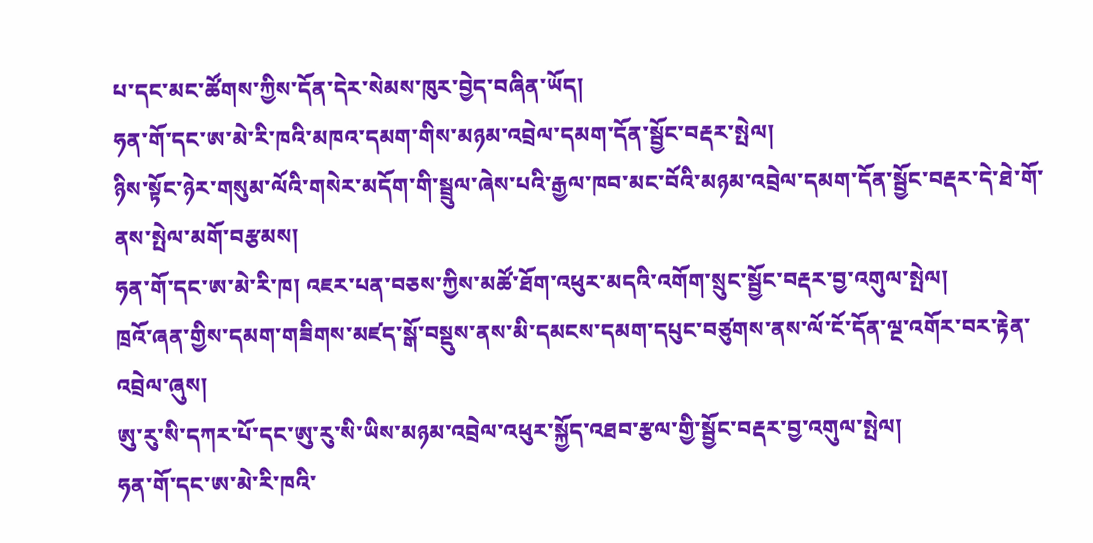པ་དང་མང་ཚོགས་ཀྱིས་དོན་དེར་སེམས་ཁུར་བྱེད་བཞིན་ཡོད།
ཧན་གོ་དང་ཨ་མེ་རི་ཁའི་མཁའ་དམག་གིས་མཉམ་འབྲེལ་དམག་དོན་སྦྱོང་བརྡར་སྤེལ།
ཉིས་སྟོང་ཉེར་གསུམ་ལོའི་གསེར་མདོག་གི་སྦྲུལ་ཞེས་པའི་རྒྱལ་ཁབ་མང་བོའི་མཉམ་འབྲེལ་དམག་དོན་སྦྱོང་བརྡར་དེ་ཐེ་གོ་ནས་སྤེལ་མགོ་བརྩམས།
ཧན་གོ་དང་ཨ་མེ་རི་ཁ། འཇར་པན་བཅས་ཀྱིས་མཚོ་ཐོག་འཕུར་མདའི་འགོག་སྲུང་སྦྱོང་བརྡར་བྱ་འགུལ་སྤེལ།
ཁྲའོ་ཞན་གྱིས་དམག་གཟིགས་མཛད་སྒོ་བསྡུས་ནས་མི་དམངས་དམག་དཔུང་བཙུགས་ནས་ལོ་ངོ་དོན་ལྔ་འགོར་བར་རྟེན་འབྲེལ་ཞུས།
ཨུ་རུ་སི་དཀར་པོ་དང་ཨུ་རུ་སི་ཡིས་མཉམ་འབྲེལ་འཕུར་སྐྱོད་འཐབ་རྩལ་གྱི་སྦྱོང་བརྡར་བྱ་འགུལ་སྤེལ།
ཧན་གོ་དང་ཨ་མེ་རི་ཁའི་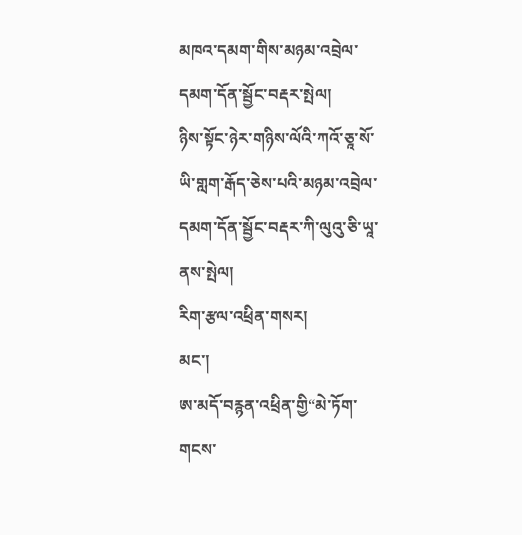མཁའ་དམག་གིས་མཉམ་འབྲེལ་དམག་དོན་སྦྱོང་བརྡར་སྤེལ།
ཉིས་སྟོང་ཉེར་གཉིས་ལོའི་ཀའོ་ཅཱ་སོ་ཡི་གླག་རྒོད་ཅེས་པའི་མཉམ་འབྲེལ་དམག་དོན་སྦྱོང་བརྡར་ཀི་ལུའུ་ཅི་ཡཱ་ནས་སྤེལ།
རིག་རྩལ་འཕྲིན་གསར།
མང་།
ཨ་མདོ་བརྙན་འཕྲིན་གྱི“མེ་ཏོག་གངས་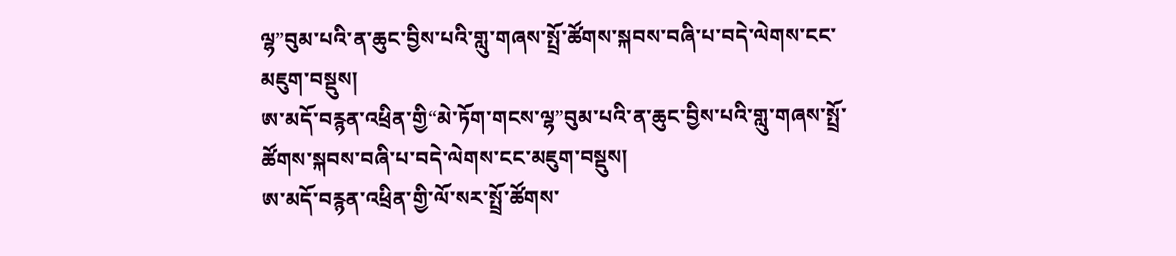ལྷ”བུམ་པའི་ན་ཆུང་བྱིས་པའི་གླུ་གཞས་སྤྲོ་ཚོགས་སྐབས་བཞི་པ་བདེ་ལེགས་ངང་མཇུག་བསྡུས།
ཨ་མདོ་བརྙན་འཕྲིན་གྱི“མེ་ཏོག་གངས་ལྷ”བུམ་པའི་ན་ཆུང་བྱིས་པའི་གླུ་གཞས་སྤྲོ་ཚོགས་སྐབས་བཞི་པ་བདེ་ལེགས་ངང་མཇུག་བསྡུས།
ཨ་མདོ་བརྙན་འཕྲིན་གྱི་ལོ་སར་སྤྲོ་ཚོགས་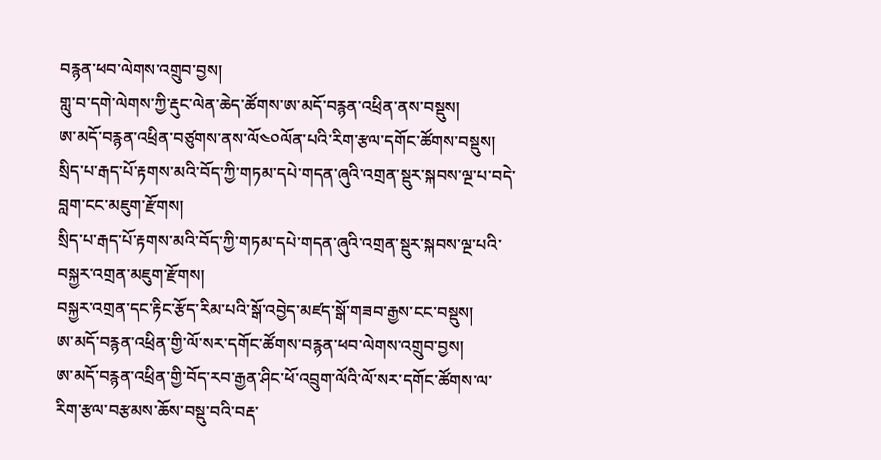བརྙན་ཕབ་ལེགས་འགྲུབ་བྱས།
གླུ་བ་དགེ་ལེགས་ཀྱི་རྡུང་ལེན་ཆེད་ཚོགས་ཨ་མདོ་བརྙན་འཕྲིན་ནས་བསྡུས།
ཨ་མདོ་བརྙན་འཕྲིན་བཙུགས་ནས་ལོ༤༠ལོན་པའི་རིག་རྩལ་དགོང་ཚོགས་བསྡུས།
སྲིད་པ་རྒད་པོ་རྟགས་མའི་བོད་ཀྱི་གཏམ་དཔེ་གདན་ཞུའི་འགྲན་སྡུར་སྐབས་ལྔ་པ་བདེ་བླག་ངང་མཇུག་རྫོགས།
སྲིད་པ་རྒད་པོ་རྟགས་མའི་བོད་ཀྱི་གཏམ་དཔེ་གདན་ཞུའི་འགྲན་སྡུར་སྐབས་ལྔ་པའི་བསྐྱར་འགྲན་མཇུག་རྫོགས།
བསྐྱར་འགྲན་དང་རྟིང་རྩོད་རིམ་པའི་སྒོ་འབྱེད་མཛད་སྒོ་གཟབ་རྒྱས་ངང་བསྡུས།
ཨ་མདོ་བརྙན་འཕྲིན་གྱི་ལོ་སར་དགོང་ཚོགས་བརྙན་ཕབ་ལེགས་འགྲུབ་བྱས།
ཨ་མདོ་བརྙན་འཕྲིན་གྱི་བོད་རབ་རྒྱན་ཤིང་ཕོ་འབྲུག་ལོའི་ལོ་སར་དགོང་ཚོགས་ལ་རིག་རྩལ་བརྩམས་ཆོས་བསྡུ་བའི་བརྡ་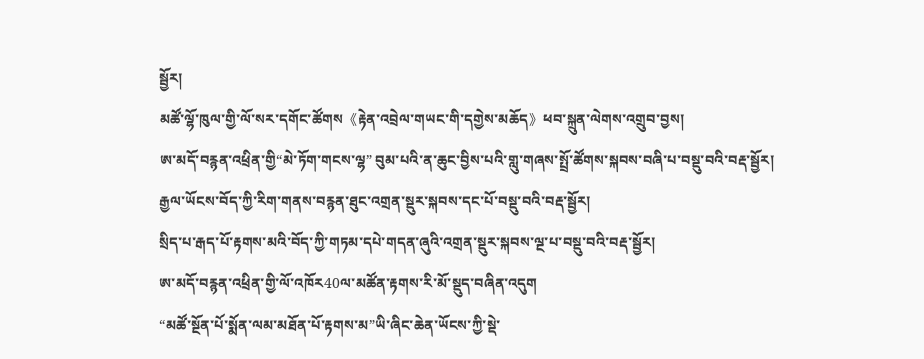སྦྱོར།
མཚོ་ལྷོ་ཁུལ་གྱི་ལོ་སར་དགོང་ཚོགས《རྟེན་འབྲེལ་གཡང་གི་དགྱེས་མཆོད》ཕབ་སྐྲུན་ལེགས་འགྲུབ་བྱས།
ཨ་མདོ་བརྙན་འཕྲིན་གྱི“མེ་ཏོག་གངས་ལྷ” བུམ་པའི་ན་ཆུང་བྱིས་པའི་གླུ་གཞས་སྤྲོ་ཚོགས་སྐབས་བཞི་པ་བསྡུ་བའི་བརྡ་སྦྱོར།
རྒྱལ་ཡོངས་བོད་ཀྱི་རིག་གནས་བརྙན་ཐུང་འགྲན་སྡུར་སྐབས་དང་པོ་བསྡུ་བའི་བརྡ་སྦྱོར།
སྲིད་པ་རྒད་པོ་རྟགས་མའི་བོད་ཀྱི་གཏམ་དཔེ་གདན་ཞུའི་འགྲན་སྡུར་སྐབས་ལྔ་པ་བསྡུ་བའི་བརྡ་སྦྱོར།
ཨ་མདོ་བརྙན་འཕྲིན་གྱི་ལོ་འཁོར40ལ་མཚོན་རྟགས་རི་མོ་སྡུད་བཞིན་འདུག
“མཚོ་སྔོན་པོ་སྨོན་ལམ་མཐོན་པོ་རྟགས་མ”ཡི་ཞིང་ཆེན་ཡོངས་ཀྱི་སྡེ་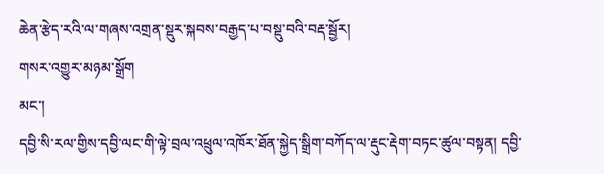ཆེན་རྩེད་རའི་ལ་གཞས་འགྲན་སྡུར་སྐབས་བརྒྱད་པ་བསྡུ་བའི་བརྡ་སྦྱོར།
གསར་འགྱུར་མཉམ་སྒྲོག
མང་།
དབྱི་སི་རལ་གྱིས་དབྱི་ལང་གི་ལྟེ་བྲལ་འཕྲུལ་འཁོར་ཐོན་སྐྱེད་སྒྲིག་བཀོད་ལ་རྡུང་རྡེག་བཏང་ཚུལ་བསྟན། དབྱི་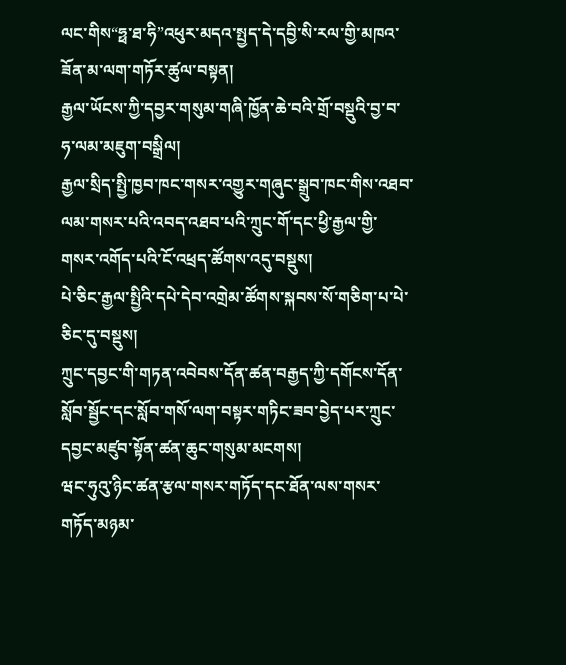ལང་གིས“ཧྥ་ཐ་ཧི”འཕུར་མདའ་སྤྱད་དེ་དབྱི་སི་རལ་གྱི་མཁའ་ཟོན་མ་ལག་གཏོར་ཚུལ་བསྟན།
རྒྱལ་ཡོངས་ཀྱི་དབྱར་གསུམ་གཞི་ཁྱོན་ཆེ་བའི་གྲོ་བསྡུའི་བྱ་བ་ཧ་ལམ་མཇུག་བསྒྲིལ།
རྒྱལ་སྲིད་སྤྱི་ཁྱབ་ཁང་གསར་འགྱུར་གཞུང་སྒྲུབ་ཁང་གིས་འཐབ་ལམ་གསར་པའི་འབད་འཐབ་པའི་ཀྲུང་གོ་དང་ཕྱི་རྒྱལ་གྱི་གསར་འགོད་པའི་ངོ་འཕྲད་ཚོགས་འདུ་བསྡུས།
པེ་ཅིང་རྒྱལ་སྤྱིའི་དཔེ་དེབ་འགྲེམ་ཚོགས་སྐབས་སོ་གཅིག་པ་པེ་ཅིང་དུ་བསྡུས།
ཀྲུང་དབྱང་གི་གཏན་འབེབས་དོན་ཚན་བརྒྱད་ཀྱི་དགོངས་དོན་སློབ་སྦྱོང་དང་སློབ་གསོ་ལག་བསྟར་གཏིང་ཟབ་བྱེད་པར་ཀྲུང་དབྱང་མཛུབ་སྟོན་ཚན་ཆུང་གསུམ་མངགས།
ཝང་ཧུའུ་ཉིང་ཚན་རྩལ་གསར་གཏོད་དང་ཐོན་ལས་གསར་གཏོད་མཉམ་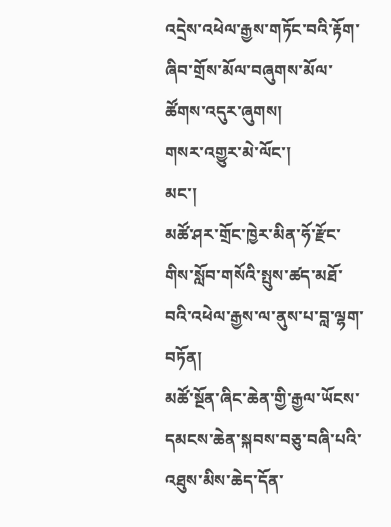འདྲེས་འཕེལ་རྒྱས་གཏོང་བའི་རྟོག་ཞིབ་གྲོས་མོལ་བཞུགས་མོལ་ཚོགས་འདུར་ཞུགས།
གསར་འགྱུར་མེ་ལོང་།
མང་།
མཚོ་ཤར་གྲོང་ཁྱེར་མིན་ཧོ་རྫོང་གིས་སློབ་གསོའི་སྤུས་ཚད་མཐོ་བའི་འཕེལ་རྒྱས་ལ་ནུས་པ་བླ་ལྷག་བཏོན།
མཚོ་སྔོན་ཞིང་ཆེན་གྱི་རྒྱལ་ཡོངས་དམངས་ཆེན་སྐབས་བཅུ་བཞི་པའི་འཐུས་མིས་ཆེད་དོན་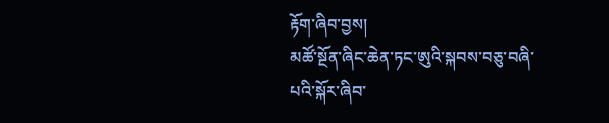རྟོག་ཞིབ་བྱས།
མཚོ་སྔོན་ཞིང་ཆེན་ཏང་ཨུའི་སྐབས་བཅུ་བཞི་པའི་སྐོར་ཞིབ་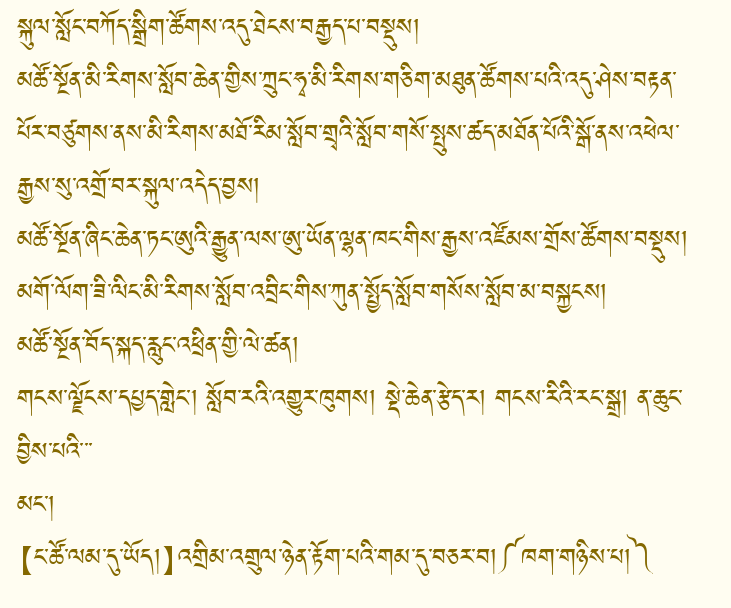སྐུལ་སློང་བཀོད་སྒྲིག་ཚོགས་འདུ་ཐེངས་བརྒྱད་པ་བསྡུས།
མཚོ་སྔོན་མི་རིགས་སློབ་ཆེན་གྱིས་ཀྲུང་ཧྭ་མི་རིགས་གཅིག་མཐུན་ཚོགས་པའི་འདུ་ཤེས་བརྟན་པོར་བཙུགས་ནས་མི་རིགས་མཐོ་རིམ་སློབ་གྲྭའི་སློབ་གསོ་སྤུས་ཚད་མཐོན་པོའི་སྒོ་ནས་འཕེལ་རྒྱས་སུ་འགྲོ་བར་སྐུལ་འདེད་བྱས།
མཚོ་སྔོན་ཞིང་ཆེན་ཏང་ཨུའི་རྒྱུན་ལས་ཨུ་ཡོན་ལྷན་ཁང་གིས་རྒྱས་འཛོམས་གྲོས་ཚོགས་བསྡུས།
མགོ་ལོག་ཟི་ལིང་མི་རིགས་སློབ་འབྲིང་གིས་ཀུན་སྤྱོད་སློབ་གསོས་སློབ་མ་བསྐྱངས།
མཚོ་སྔོན་བོད་སྐད་རླུང་འཕྲིན་གྱི་ལེ་ཚན།
གངས་ལྗོངས་དཔྱད་གླེང་། སློབ་རའི་འགྱུར་ཁུགས། སྡེ་ཆེན་རྩེད་ར། གངས་རིའི་རང་སྒྲ། ན་ཆུང་བྱིས་པའི་་་
མང་།
【ང་ཚོ་ལམ་དུ་ཡོད།】འགྲིམ་འགྲུལ་ཉེན་རྟོག་པའི་གམ་དུ་བཅར་བ།༼ཁག་གཉིས་པ།༽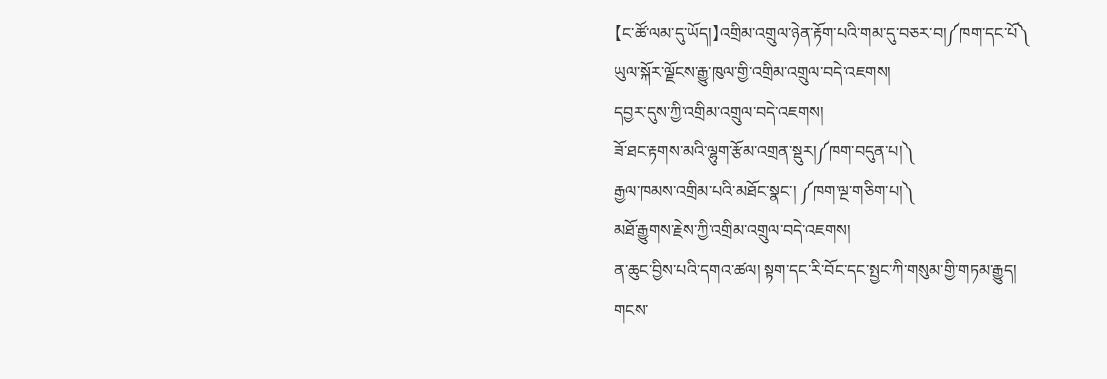【ང་ཚོ་ལམ་དུ་ཡོད།】འགྲིམ་འགྲུལ་ཉེན་རྟོག་པའི་གམ་དུ་བཅར་བ།༼ཁག་དང་པོ༽
ཡུལ་སྐོར་ལྗོངས་རྒྱུ་ཁུལ་གྱི་འགྲིམ་འགྲུལ་བདེ་འཇགས།
དབྱར་དུས་ཀྱི་འགྲིམ་འགྲུལ་བདེ་འཇགས།
ཟོ་ཐང་རྟགས་མའི་ལྷུག་རྩོམ་འགྲན་སྡུར།༼ཁག་བདུན་པ།༽
རྒྱལ་ཁམས་འགྲིམ་པའི་མཐོང་སྣང་། ༼ཁག་ལྔ་གཅིག་པ།༽
མཐོ་རྒྱུགས་རྗེས་ཀྱི་འགྲིམ་འགྲུལ་བདེ་འཇགས།
ན་ཆུང་བྱིས་པའི་དགའ་ཚལ། སྟག་དང་རི་བོང་དང་སྤྱང་ཀི་གསུམ་གྱི་གཏམ་རྒྱུད།
གངས་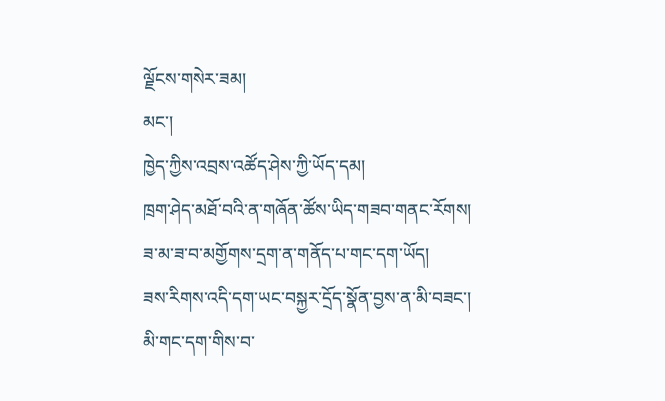ལྗོངས་གསེར་ཟམ།
མང་།
ཁྱེད་ཀྱིས་འབྲས་འཚོད་ཤེས་ཀྱི་ཡོད་དམ།
ཁྲག་ཤེད་མཐོ་བའི་ན་གཞོན་ཚོས་ཡིད་གཟབ་གནང་རོགས།
ཟ་མ་ཟ་བ་མགྱོགས་དྲག་ན་གནོད་པ་གང་དག་ཡོད།
ཟས་རིགས་འདི་དག་ཡང་བསྐྱར་དྲོད་སྣོན་བྱས་ན་མི་བཟང་།
མི་གང་དག་གིས་བ་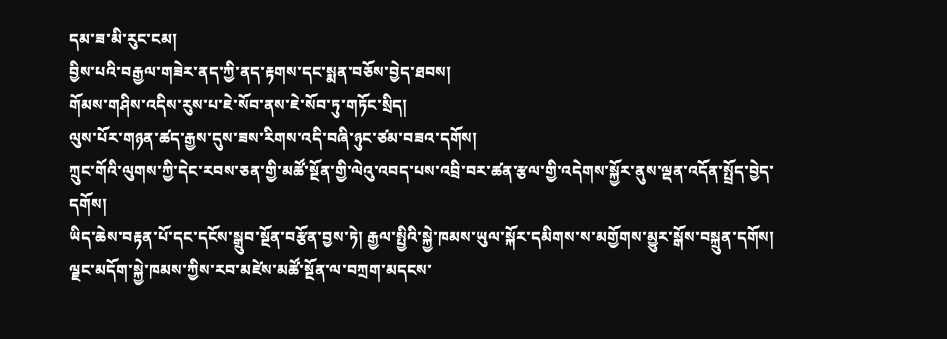དམ་ཟ་མི་རུང་ངམ།
བྱིས་པའི་བརྒྱལ་གཟེར་ནད་ཀྱི་ནད་རྟགས་དང་སྨན་བཅོས་བྱེད་ཐབས།
གོམས་གཤིས་འདིས་རུས་པ་ཇེ་སོབ་ནས་ཇེ་སོབ་ཏུ་གཏོང་སྲིད།
ལུས་པོར་གཉན་ཚད་རྒྱས་དུས་ཟས་རིགས་འདི་བཞི་ཉུང་ཙམ་བཟའ་དགོས།
ཀྲུང་གོའི་ལུགས་ཀྱི་དེང་རབས་ཅན་གྱི་མཚོ་སྔོན་གྱི་ལེའུ་འབད་པས་འབྲི་བར་ཚན་རྩལ་གྱི་འདེགས་སྐྱོར་ནུས་ལྡན་འདོན་སྤྲོད་བྱེད་དགོས།
ཡིད་ཆེས་བརྟན་པོ་དང་དངོས་སྒྲུབ་སྔོན་བརྩོན་བྱས་ཏེ། རྒྱལ་སྤྱིའི་སྐྱེ་ཁམས་ཡུལ་སྐོར་དམིགས་ས་མགྱོགས་མྱུར་སྒོས་བསྐྲུན་དགོས།
ལྗང་མདོག་སྐྱེ་ཁམས་ཀྱིས་རབ་མཛེས་མཚོ་སྔོན་ལ་བཀྲག་མདངས་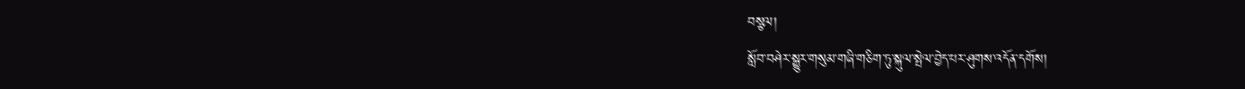བསྩལ།
སློབ་བཤེར་སྒྱུར་གསུམ་གཞི་གཅིག་ཏུ་སྐུལ་སྤེལ་བྱེད་པར་ཤུགས་འདོན་དགོས།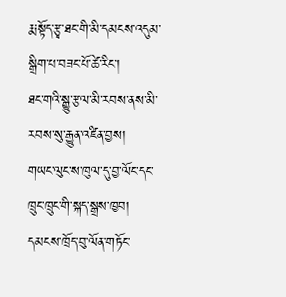རྨ་སྟོད་རྩྭ་ཐང་གི་མི་དམངས་འདུམ་སྒྲིག་པ་བཟང་པོ་ཚེ་རིང་།
ཐང་གའི་སྒྱུ་རྩལ་མི་རབས་ནས་མི་རབས་སུ་རྒྱུན་འཛིན་བྱས།
གཡང་ལུང་ས་ཁུལ་དུ་བྱ་ལོང་དང་ཁྲུང་ཁྲུང་གི་སྐད་སྒྲས་ཁྱབ།
དམངས་ཁྲོད་བུ་ལོན་གཏོང་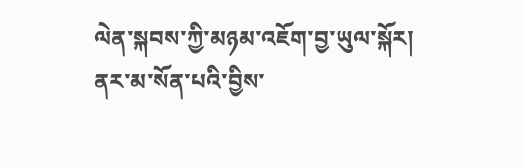ལེན་སྐབས་ཀྱི་མཉམ་འཇོག་བྱ་ཡུལ་སྐོར།
ནར་མ་སོན་པའི་བྱིས་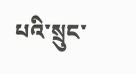པའི་སྲུང་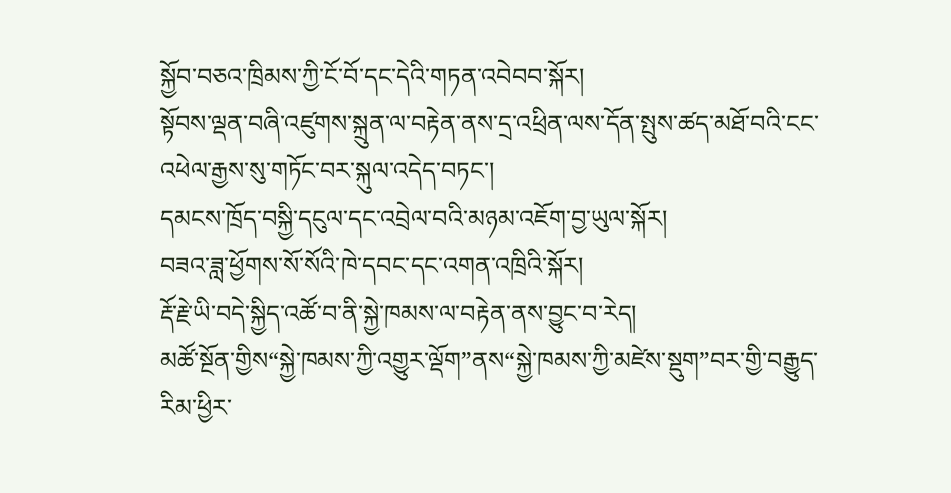སྐྱོབ་བཅའ་ཁྲིམས་ཀྱི་ངོ་བོ་དང་དེའི་གཏན་འབེབབ་སྐོར།
སྟོབས་ལྡན་བཞི་འཛུགས་སྐྲུན་ལ་བརྟེན་ནས་དྲ་འཕྲིན་ལས་དོན་སྤུས་ཚད་མཐོ་བའི་ངང་འཕེལ་རྒྱས་སུ་གཏོང་བར་སྐུལ་འདེད་བཏང་།
དམངས་ཁྲོད་བསྐྱི་དངུལ་དང་འབྲེལ་བའི་མཉམ་འཇོག་བྱ་ཡུལ་སྐོར།
བཟའ་ཟླ་ཕྱོགས་སོ་སོའི་ཁེ་དབང་དང་འགན་འཁྲིའི་སྐོར།
རྡོ་རྗེ་ཡི་བདེ་སྐྱིད་འཚོ་བ་ནི་སྐྱེ་ཁམས་ལ་བརྟེན་ནས་བྱུང་བ་རེད།
མཚོ་སྔོན་གྱིས“སྐྱེ་ཁམས་ཀྱི་འགྱུར་ལྡོག”ནས“སྐྱེ་ཁམས་ཀྱི་མཛེས་སྡུག”བར་གྱི་བརྒྱུད་རིམ་ཕྱིར་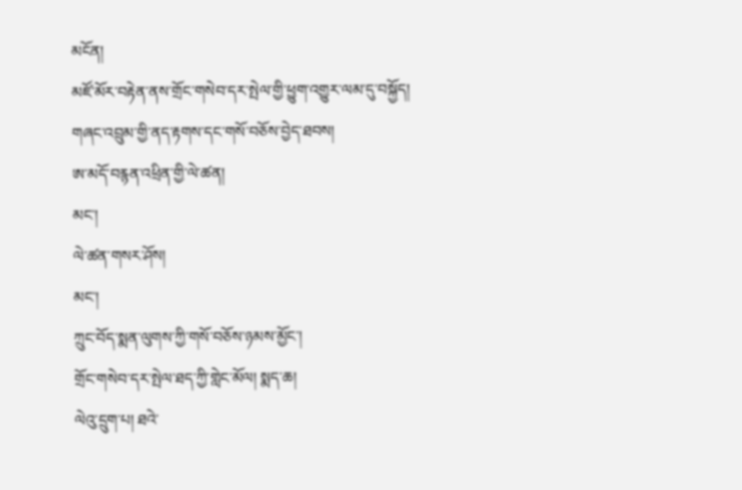མངོན།
མཛོ་མོར་བརྟེན་ནས་གྲོང་གསེབ་དར་སྤེལ་གྱི་ཕྱུག་འགྱུར་ལམ་དུ་བསྐྱོད།
གཞང་འབྲུམ་གྱི་ནད་རྟགས་དང་གསོ་བཅོས་བྱེད་ཐབས།
ཨ་མདོ་བརྙན་འཕྲིན་གྱི་ལེ་ཚན།
མང་།
ལེ་ཚན་གསར་ཤོས།
མང་།
ཀྲུང་བོད་སྨན་ལུགས་ཀྱི་གསོ་བཅོས་ཉམས་མྱོང་།
གྲོང་གསེབ་དར་སྤེལ་ཐད་ཀྱི་གླེང་མོལ། སྨད་ཆ།
ལེའུ་དྲུག་པ། ཐའེ་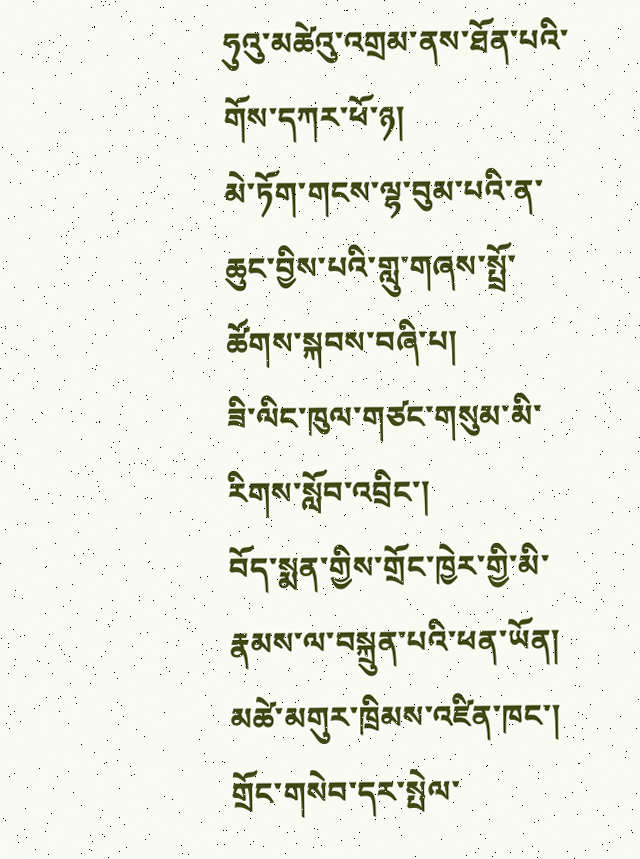ཧུའུ་མཚེའུ་འགྲམ་ནས་ཐོན་པའི་གོས་དཀར་ཕོ་ཉ།
མེ་ཏོག་གངས་ལྷ་བུམ་པའི་ན་ཆུང་བྱིས་པའི་གླུ་གཞས་སྤྲོ་ཚོགས་སྐབས་བཞི་པ།
ཟི་ལིང་ཁུལ་གཙང་གསུམ་མི་རིགས་སློབ་འབྲིང་།
བོད་སྨན་གྱིས་གྲོང་ཁྱེར་གྱི་མི་རྣམས་ལ་བསྐྲུན་པའི་ཕན་ཡོན།
མཚེ་མགུར་ཁྲིམས་འཛིན་ཁང་།
གྲོང་གསེབ་དར་སྤེལ་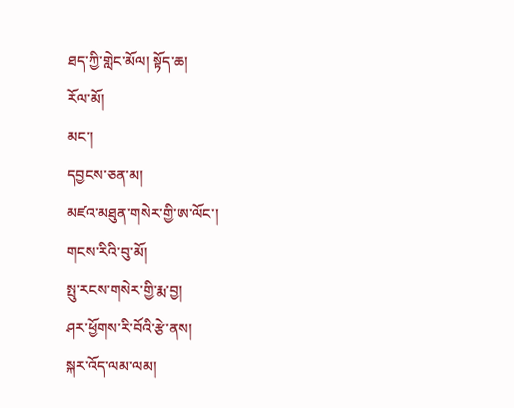ཐད་ཀྱི་གླེང་མོལ། སྟོད་ཆ།
རོལ་མོ།
མང་།
དབྱངས་ཅན་མ།
མཛའ་མཐུན་གསེར་གྱི་ཨ་ལོང་།
གངས་རིའི་བུ་མོ།
སྤུ་རངས་གསེར་གྱི་རྨ་བྱ།
ཤར་ཕྱོགས་རི་བོའི་རྩེ་ནས།
སྐར་འོད་ལམ་ལམ།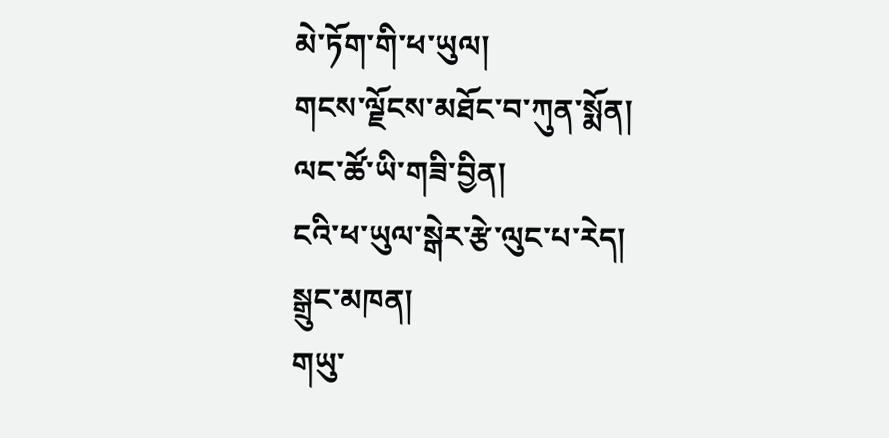མེ་ཏོག་གི་ཕ་ཡུལ།
གངས་ལྗོངས་མཐོང་བ་ཀུན་སྨོན།
ལང་ཚོ་ཡི་གཟི་བྱིན།
ངའི་ཕ་ཡུལ་སྒེར་རྩེ་ལུང་པ་རེད།
སྒྲུང་མཁན།
གཡུ་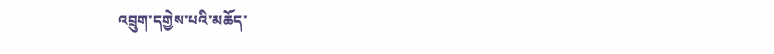འབྲུག་དགྱེས་པའི་མཆོད་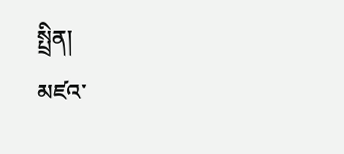སྤྲིན།
མཛའ་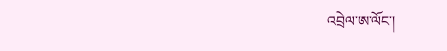འབྲེལ་ཨ་ལོང་།